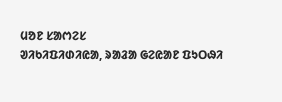ᱢᱚᱱ ᱥᱟᱬᱮᱥ
ᱣᱤᱠᱤᱯᱤᱰᱤᱭᱟ, ᱨᱟᱲᱟ ᱜᱮᱭᱟᱱ ᱯᱩᱛᱷᱤ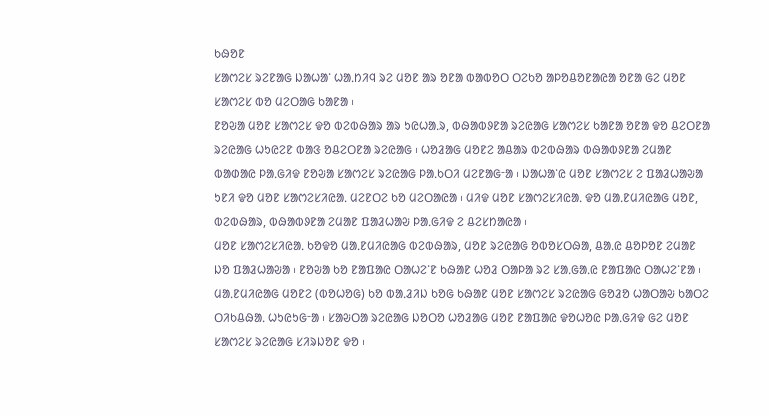ᱠᱷᱚᱱ
ᱥᱟᱬᱮᱥ ᱨᱮᱱᱟᱜ ᱡᱟᱦᱟᱸ ᱦᱟᱹᱴᱤᱧ ᱨᱮ ᱢᱚᱱ ᱟᱨ ᱚᱱᱟ ᱵᱟᱵᱚᱛ ᱛᱮᱠᱚ ᱟᱞᱚᱪᱚᱱᱟᱭᱟ ᱚᱱᱟ ᱜᱮ ᱢᱚᱱ ᱥᱟᱬᱮᱥ ᱵᱚ ᱢᱮᱛᱟᱜ ᱠᱟᱱᱟ ᱾
ᱱᱚᱶᱟ ᱢᱚᱱ ᱥᱟᱬᱮᱥ ᱫᱚ ᱵᱮᱵᱷᱟᱨ ᱟᱨ ᱩᱭᱦᱟᱹᱨ, ᱵᱷᱟᱵᱽᱱᱟ ᱨᱮᱭᱟᱜ ᱥᱟᱬᱮᱥ ᱠᱟᱱᱟ ᱚᱱᱟ ᱫᱚ ᱪᱮᱛᱱᱟ ᱨᱮᱭᱟᱜ ᱦᱩᱭᱮᱱ ᱵᱟᱝ ᱚᱪᱮᱛᱱᱟ ᱨᱮᱭᱟᱜ ᱾ ᱦᱚᱲᱟᱜ ᱢᱚᱱᱮ ᱟᱪᱟᱨ ᱵᱮᱵᱷᱟᱨ ᱵᱷᱟᱵᱽᱱᱟ ᱮᱢᱟᱱ ᱵᱟᱰᱟᱭ ᱞᱟᱹᱜᱤᱫ ᱱᱚᱶᱟ ᱥᱟᱬᱮᱥ ᱨᱮᱭᱟᱜ ᱞᱟᱹᱠᱛᱤ ᱢᱮᱱᱟᱜᱼᱟ ᱾ ᱡᱟᱦᱟᱸᱭ ᱢᱚᱱ ᱥᱟᱬᱮᱥ ᱮ ᱯᱟᱲᱦᱟᱶᱟ ᱩᱱᱤ ᱫᱚ ᱢᱚᱱ ᱥᱟᱬᱮᱥᱤᱭᱟᱹ ᱢᱮᱱᱛᱮ ᱠᱚ ᱢᱮᱛᱟᱭᱟ ᱾ ᱢᱤᱫ ᱢᱚᱱ ᱥᱟᱬᱮᱥᱤᱭᱟᱹ ᱫᱚ ᱢᱟᱹᱱᱢᱤᱭᱟᱜ ᱢᱚᱱ, ᱵᱮᱵᱷᱟᱨ, ᱵᱷᱟᱵᱽᱱᱟ ᱮᱢᱟᱱ ᱯᱟᱲᱦᱟᱶ ᱞᱟᱹᱜᱤᱫ ᱮ ᱪᱮᱥᱴᱟᱭᱟ ᱾
ᱢᱚᱱ ᱥᱟᱬᱮᱥᱤᱭᱟᱹ ᱠᱚᱫᱚ ᱢᱟᱹᱱᱢᱤᱭᱟᱜ ᱵᱮᱵᱷᱟᱨ, ᱢᱚᱱ ᱨᱮᱭᱟᱜ ᱚᱵᱚᱥᱛᱷᱟ, ᱪᱟᱹᱭ ᱪᱚᱞᱚᱱ ᱮᱢᱟᱱ ᱡᱚ ᱯᱟᱲᱦᱟᱶᱟ ᱾ ᱱᱚᱶᱟ ᱠᱚ ᱱᱟᱯᱟᱭ ᱛᱟᱦᱮᱸᱱ ᱠᱷᱟᱱ ᱦᱚᱲ ᱛᱟᱞᱟ ᱨᱮ ᱥᱟᱹᱜᱟᱹᱭ ᱱᱟᱯᱟᱭ ᱛᱟᱦᱮᱸᱱᱟ ᱾ ᱢᱟᱹᱱᱢᱤᱭᱟᱜ ᱢᱚᱱᱮ (ᱵᱚᱦᱚᱜ) ᱠᱚ ᱵᱟᱹᱲᱤᱡ ᱠᱚᱜ ᱠᱷᱟᱱ ᱢᱚᱱ ᱥᱟᱬᱮᱥ ᱨᱮᱭᱟᱜ ᱜᱚᱲᱚ ᱦᱟᱛᱟᱶ ᱠᱟᱛᱮ ᱛᱤᱠᱪᱷᱟᱹ ᱦᱩᱭᱩᱜᱼᱟ ᱾ ᱥᱟᱶᱛᱟ ᱨᱮᱭᱟᱜ ᱡᱚᱛᱚ ᱦᱚᱲᱟᱜ ᱢᱚᱱ ᱱᱟᱯᱟᱭ ᱫᱚᱦᱚᱭ ᱞᱟᱹᱜᱤᱫ ᱜᱮ ᱢᱚᱱ ᱥᱟᱬᱮᱥ ᱨᱮᱭᱟᱜ ᱥᱤᱨᱡᱚᱱ ᱫᱚ ᱾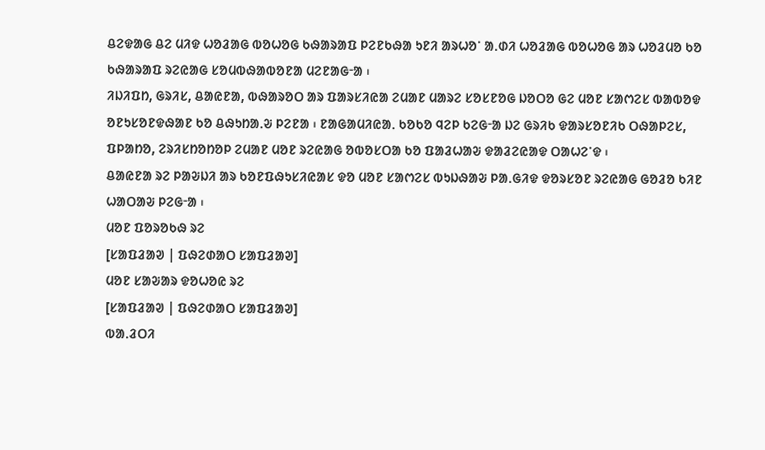ᱪᱮᱫᱟᱜ ᱪᱮ ᱢᱤᱫ ᱦᱚᱲᱟᱜ ᱵᱚᱦᱚᱜ ᱠᱷᱟᱨᱟᱯ ᱞᱮᱱᱠᱷᱟ ᱩᱱᱤ ᱟᱨᱦᱚᱸ ᱟᱹᱰᱤ ᱦᱚᱲᱟᱜ ᱵᱚᱦᱚᱜ ᱟᱨ ᱦᱚᱲᱢᱚ ᱠᱚ ᱠᱷᱟᱨᱟᱯ ᱨᱮᱭᱟᱜ ᱥᱚᱢᱵᱷᱟᱵᱚᱱᱟ ᱢᱮᱱᱟᱜᱼᱟ ᱾
ᱤᱡᱤᱯᱴ, ᱜᱨᱤᱥ, ᱪᱟᱭᱱᱟ, ᱵᱷᱟᱨᱚᱛ ᱟᱨ ᱯᱟᱨᱥᱤᱭᱟ ᱮᱢᱟᱱ ᱢᱟᱨᱮ ᱥᱚᱥᱱᱚᱜ ᱡᱚᱛᱚ ᱜᱮ ᱢᱚᱱ ᱥᱟᱬᱮᱥ ᱵᱟᱵᱚᱫ ᱚᱱᱩᱥᱚᱱᱫᱷᱟᱱ ᱠᱚ ᱪᱷᱩᱴᱟᱹᱶ ᱞᱮᱱᱟ ᱾ ᱱᱟᱜᱟᱢᱤᱭᱟᱹ ᱠᱚᱠᱚ ᱧᱮᱞ ᱠᱮᱜᱼᱟ ᱡᱮ ᱜᱨᱤᱠ ᱫᱟᱨᱥᱚᱱᱤᱠ ᱛᱷᱟᱞᱮᱥ, ᱯᱞᱟᱴᱚ, ᱮᱨᱤᱥᱴᱚᱴᱚᱞ ᱮᱢᱟᱱ ᱢᱚᱱ ᱨᱮᱭᱟᱜ ᱚᱵᱚᱥᱛᱟ ᱠᱚ ᱯᱟᱲᱦᱟᱶ ᱫᱟᱲᱮᱭᱟᱫ ᱛᱟᱦᱮᱸᱫ ᱾
ᱪᱟᱭᱱᱟ ᱨᱮ ᱞᱟᱶᱡᱤ ᱟᱨ ᱠᱚᱱᱯᱷᱩᱥᱤᱭᱟᱥ ᱫᱚ ᱢᱚᱱ ᱥᱟᱬᱮᱥ ᱵᱩᱡᱷᱟᱶ ᱞᱟᱹᱜᱤᱫ ᱫᱚᱨᱥᱚᱱ ᱨᱮᱭᱟᱜ ᱜᱚᱲᱚ ᱠᱤᱱ ᱦᱟᱛᱟᱶ ᱞᱮᱜᱼᱟ ᱾
ᱢᱚᱱ ᱯᱚᱨᱚᱠᱷ ᱨᱮ
[ᱥᱟᱯᱲᱟᱣ | ᱯᱷᱮᱰᱟᱛ ᱥᱟᱯᱲᱟᱣ]
ᱢᱚᱱ ᱥᱟᱶᱟᱨ ᱫᱚᱦᱚᱭ ᱨᱮ
[ᱥᱟᱯᱲᱟᱣ | ᱯᱷᱮᱰᱟᱛ ᱥᱟᱯᱲᱟᱣ]
ᱵᱟᱹᱲᱛᱤ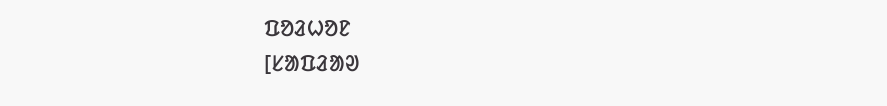ᱯᱚᱲᱦᱚᱱ
[ᱥᱟᱯᱲᱟᱣ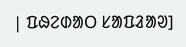| ᱯᱷᱮᱰᱟᱛ ᱥᱟᱯᱲᱟᱣ]